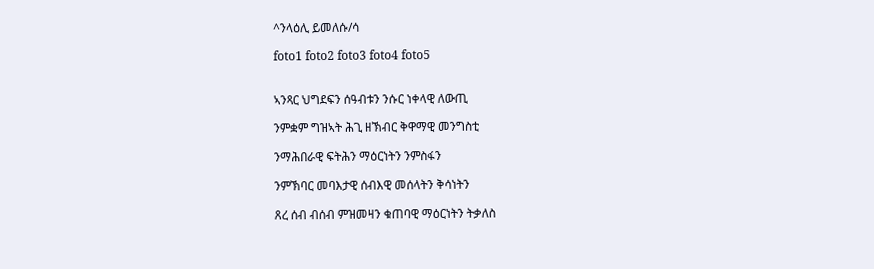^ንላዕሊ ይመለሱ/ሳ

foto1 foto2 foto3 foto4 foto5


ኣንጻር ህግደፍን ሰዓብቱን ንሱር ነቀላዊ ለውጢ

ንምቋም ግዝኣት ሕጊ ዘኽብር ቅዋማዊ መንግስቲ

ንማሕበራዊ ፍትሕን ማዕርነትን ንምስፋን

ንምኽባር መባእታዊ ሰብእዊ መሰላትን ቅሳነትን

ጸረ ሰብ ብሰብ ምዝመዛን ቁጠባዊ ማዕርነትን ትቃለስ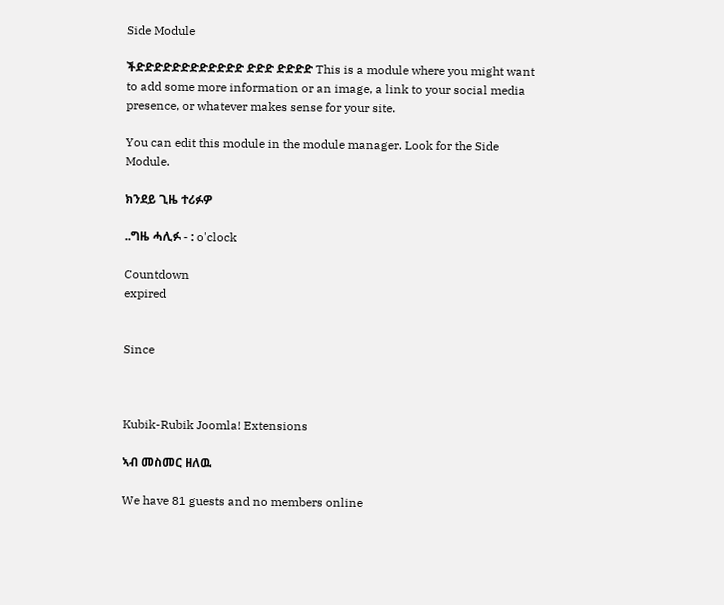Side Module

ችድድድድድድድድድድድድ ድድድ ድድድድ This is a module where you might want to add some more information or an image, a link to your social media presence, or whatever makes sense for your site.

You can edit this module in the module manager. Look for the Side Module.

ክንደይ ጊዜ ተሪፉዎ

..ግዜ ሓሊፉ - : o'clock

Countdown
expired


Since



Kubik-Rubik Joomla! Extensions

ኣብ መስመር ዘለዉ

We have 81 guests and no members online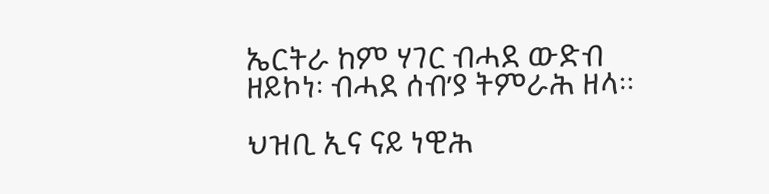ኤርትራ ከም ሃገር ብሓደ ውድብ ዘይኮነ፡ ብሓደ ሰብ’ያ ትምራሕ ዘላ።

ህዝቢ ኢና ናይ ነዊሕ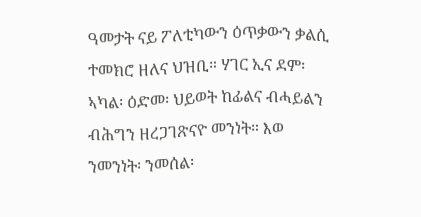ዓመታት ናይ ፖለቲካውን ዕጥቃውን ቃልሲ ተመክሮ ዘለና ህዝቢ። ሃገር ኢና ደም፡ ኣካል፡ ዕድመ፡ ህይወት ከፊልና ብሓይልን ብሕግን ዘረጋገጽናዮ መንነት። እወ ንመንነት፡ ንመሰል፡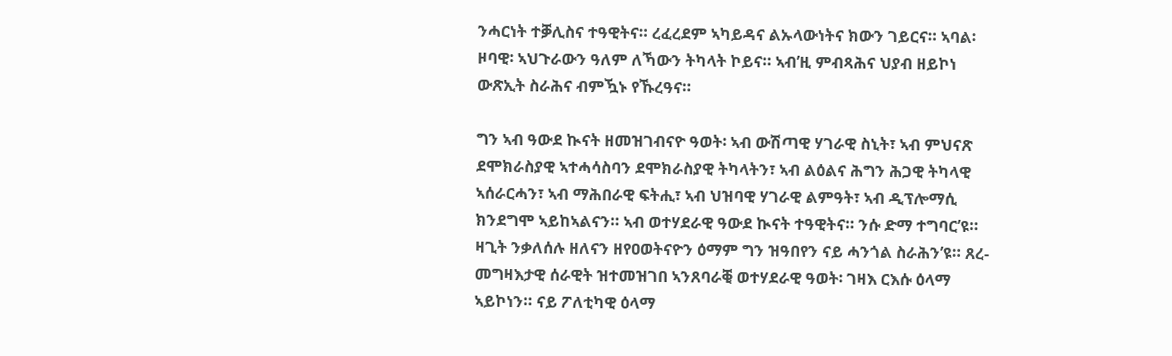ንሓርነት ተቓሊስና ተዓዊትና። ረፈረደም ኣካይዳና ልኡላውነትና ክውን ገይርና። ኣባል፡ ዞባዊ፡ ኣህጉራውን ዓለም ለኻውን ትካላት ኮይና። ኣብ’ዚ ምብጻሕና ህያብ ዘይኮነ ውጽኢት ስራሕና ብምዃኑ የኹረዓና።

ግን ኣብ ዓውደ ኲናት ዘመዝገብናዮ ዓወት፡ ኣብ ውሽጣዊ ሃገራዊ ስኒት፣ ኣብ ምህናጽ ደሞክራስያዊ ኣተሓሳስባን ደሞክራስያዊ ትካላትን፣ ኣብ ልዕልና ሕግን ሕጋዊ ትካላዊ ኣሰራርሓን፣ ኣብ ማሕበራዊ ፍትሒ፣ ኣብ ህዝባዊ ሃገራዊ ልምዓት፣ ኣብ ዲፕሎማሲ ክንደግሞ ኣይከኣልናን። ኣብ ወተሃደራዊ ዓውደ ኲናት ተዓዊትና። ንሱ ድማ ተግባር’ዩ። ዛጊት ንቃለሰሉ ዘለናን ዘየዐወትናዮን ዕማም ግን ዝዓበየን ናይ ሓንጎል ስራሕን’ዩ። ጸረ-መግዛእታዊ ሰራዊት ዝተመዝገበ ኣንጸባራቒ ወተሃደራዊ ዓወት፡ ገዛእ ርእሱ ዕላማ ኣይኮነን። ናይ ፖለቲካዊ ዕላማ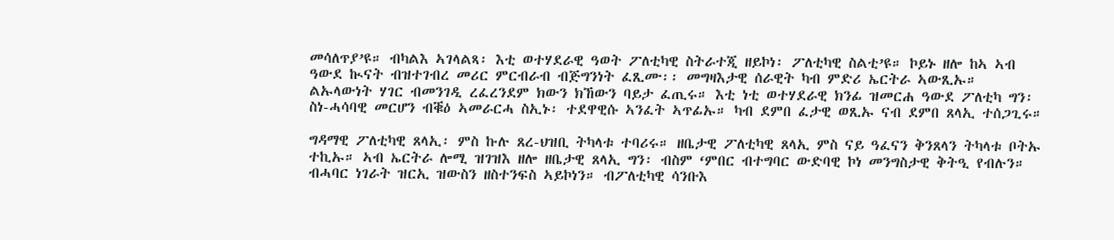መሳለጥያ’ዩ። ብካልእ ኣገላልጻ፡ እቲ ወተሃደራዊ ዓወት ፖለቲካዊ ስትራተጂ ዘይኮነ፡ ፖለቲካዊ ስልቲ’ዩ። ኮይኑ ዘሎ ከኣ ኣብ ዓውደ ኲናት ብዝተገብረ መሪር ምርብራብ ብጅግንነት ፈጺሙ፡፡ መግዛእታዊ ሰራዊት ካብ ምድሪ ኤርትራ ኣውጺኡ። ልኡላውነት ሃገር ብመንገዲ ረፈረንደም ክውን ክኸውን ባይታ ፈጢሩ። እቲ ነቲ ወተሃደራዊ ክንፊ ዝመርሐ ዓውደ ፖለቲካ ግን፡ ስነ-ሓሳባዊ መርሆን ብቑዕ ኣመራርሓ ስኢኑ፡ ተደዋዊሱ ኣንፈት ኣጥፊኡ። ካብ ደምበ ፈታዊ ወጺኡ ናብ ደምበ ጸላኢ ተሰጋጊሩ።

ግዳማዊ ፖለቲካዊ ጸላኢ፡ ምስ ኩሉ ጸረ-ህዝቢ ትካላቱ ተባሪሩ። ዘቤታዊ ፖለቲካዊ ጸላኢ ምስ ናይ ዓፈናን ቅንጸላን ትካላቱ ቦትኡ ተኪኡ። ኣብ ኤርትራ ሎሚ ዝገዝእ ዘሎ ዘቤታዊ ጸላኢ ግን፡ ብስም ‘ምበር ብተግባር ውድባዊ ኮነ መንግስታዊ ቅትዒ የብሉን። ብሓባር ነገራት ዝርኢ ዝውስን ዘስተንፍስ ኣይኮነን። ብፖለቲካዊ ሳንቡእ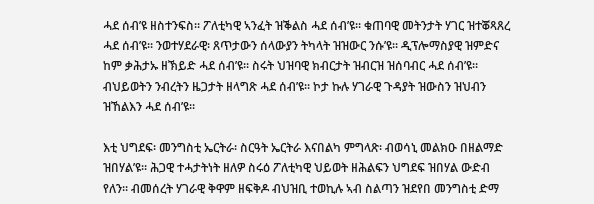ሓደ ሰብ’ዩ ዘስተንፍስ። ፖለቲካዊ ኣንፈት ዝቕልስ ሓደ ሰብ’ዩ። ቁጠባዊ መትንታት ሃገር ዝተቖጻጸረ ሓደ ሰብ’ዩ። ንወተሃደራዊ፡ ጸጥታውን ሰላውያን ትካላት ዝዝውር ንሱ’ዩ። ዲፕሎማስያዊ ዝምድና ከም ቃሕታኡ ዘኽይድ ሓደ ሰብ’ዩ። ስሩት ህዝባዊ ክብርታት ዝብርዝ ዝሰባብር ሓደ ሰብ’ዩ። ብህይወትን ንብረትን ዜጋታት ዘላግጽ ሓደ ሰብ’ዩ። ኮታ ኩሉ ሃገራዊ ጉዳያት ዝውስን ዝህብን ዝኸልእን ሓደ ሰብ’ዩ።

እቲ ህግደፍ፡ መንግስቲ ኤርትራ፡ ስርዓት ኤርትራ እናበልካ ምግላጽ፡ ብወሳኒ መልክዑ በዘልማድ ዝበሃል’ዩ። ሕጋዊ ተሓታትነት ዘለዎ ስሩዕ ፖለቲካዊ ህይወት ዘሕልፍን ህግደፍ ዝበሃል ውድብ የለን። ብመሰረት ሃገራዊ ቅዋም ዘፍቅዶ ብህዝቢ ተወኪሉ ኣብ ስልጣን ዝደየበ መንግስቲ ድማ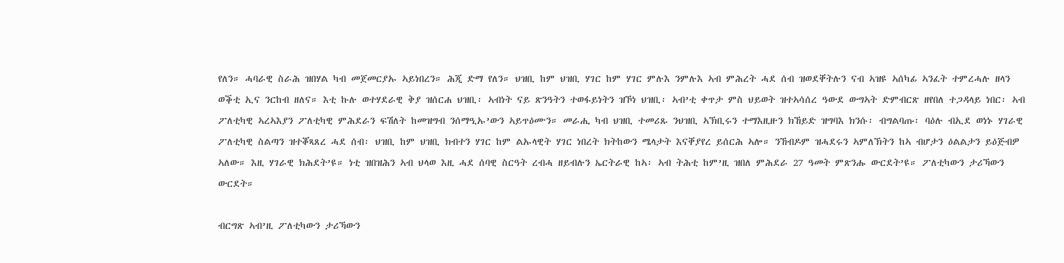የለን። ሓባራዊ ስራሕ ዝበሃል ካብ መጀመርያኡ ኣይነበረን። ሕጂ ድማ የለን። ህዝቢ ከም ህዝቢ ሃገር ከም ሃገር ምሉእ ንምሉእ ኣብ ምሕረት ሓደ ሰብ ዝወደቐትሉን ናብ ኣዝዩ ኣሰካፊ ኣንፈት ተምረሓሉ ዘላን ወቕቲ ኢና ንርከብ ዘለና። እቲ ኩሉ ወተሃደራዊ ቅያ ዝሰርሐ ህዝቢ፡ ኣብነት ናይ ጽንዓትን ተወፋይነትን ዝኾነ ህዝቢ፡ ኣብ’ቲ ቀጥታ ምስ ህይወት ዝተኣሳሰረ ዓውደ ውግኣት ድምብርጽ ዘየበለ ተጋዳላይ ነበር፡ ኣብ ፖለቲካዊ ኣረኣእያን ፖለቲካዊ ምሕደራን ፍሽለት ከመዝግብ ንሰማዒኡ’ውን ኣይጥዕሙን። መራሒ ካብ ህዝቢ ተመሪጹ ንህዝቢ ኣኽቢሩን ተማእዚዙን ክኸይድ ዝግባእ ክንሱ፡ ብግልባጡ፡ ባዕሉ ብኢደ ወነኑ ሃገራዊ ፖለቲካዊ ስልጣን ዝተቖጻጸረ ሓደ ሰብ፡ ህዝቢ ከም ህዝቢ ክብተን ሃገር ከም ልኡላዊት ሃገር ነበረት ክትከውን ሜላታት እናቐያየረ ይሰርሕ ኣሎ። ንኸብዶም ዝሓደሩን ኣምለኽትን ከኣ ብሆታን ዕልልታን ይዕጅብዎ ኣለው። እዚ ሃገራዊ ክሕደት’ዩ። ነቲ ዝበዝሕን ኣብ ህላወ እዚ ሓደ ሰባዊ ስርዓት ረብሓ ዘይብሉን ኤርትራዊ ከኣ፡ ኣብ ትሕቲ ከም’ዚ ዝበለ ምሕደራ 27 ዓመት ምጽንሑ ውርደት’ዩ። ፖለቲካውን ታሪኻውን ውርደት።

ብርግጽ ኣብ’ዚ ፖለቲካውን ታሪኻውን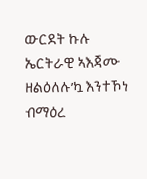ውርደት ኩሉ ኤርትራዊ ኣእጃሙ ዘልዕለሉ’ኳ እንተኾነ ብማዕረ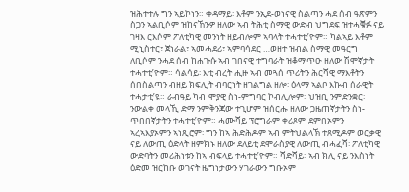ዝሕተተሉ ግን ኣይኮነን። ቀዳማይ፡ እቶም ንኢደ-ወነናዊ ስልጣን ሓደ ሰብ ዓጽምን ስጋን ኣልቢሶም ዝከናኸንዎ ዘለው ኣብ ትሕቲ ስማዊ ውድብ ህግደፍ ዝተሓቑፉ ናይ ገዛእ ርእሶም ፖለቲካዊ መንነት ዘይብሎም ኣባላት ተሓተቲ’ዮም። ካልኣይ እቶም ሚኒስተር፣ ጀነራል፣ ኣመሓደሪ፣ ኣምባሳደር …ወዘተ ዝብል ስማዊ መዓርግ ለቢሶም ንሓደ ሰብ ከሐጉሱ ኣብ ገበናዊ ተግባራት ዝቆማጥዑ ዘለው ሽሞኛታት ተሓተቲ’ዮም። ሳልሳይ፡ እቲ ብረት ሒዙ ኣብ መጓሰ ጥሪትን ሕርሻዊ ማእቶትን ሰበስልጣን ብዘይ ክፍሊት ብባርነት ዘገልግል ዘሎ፡ ዕላማ ኣልቦ እኩብ ሰራዊት ተሓታቲ’ዩ። ራብዓይ ካብ ሞያዊ ስነ-ምግባር ኮብሊሎም፡ ህዝቢ ንምድንቋር፡ ንውልቀ መላኺ ድማ ንምቅንጃው ተጊሆም ዝሰርሑ ዘለው ጋዜጠኛታትን ስነ-ጥበበኛታትን ተሓተቲ’ዮም። ሓሙሻይ ፕሮግራም ቀሪጾም ደምበኦምን ኣረኣእያኦምን ኣነጺሮም፡ ግን ከኣ ሕድሕዶም ኣብ ምትህልላኽ ተጸሚዶም ወርቃዊ ናይ ለውጢ ዕድላት ዘምክኑ ዘለው ደለይቲ ደሞራስያዊ ለውጢ ብሓፈሻ፡ ፖለቲካዊ ውድባትን መሪሕነቱን ከኣ ብፍላይ ተሓተቲ’ዮም። ሻድሻይ፡ ኣብ ክሊ ናይ ንእስነት ዕድመ ዝርከቡ ወገናት ዜግነታውን ሃገራውን ግቡኦም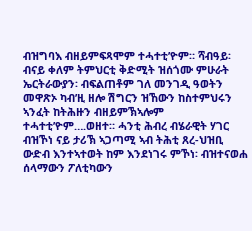ብዝግባእ ብዘይምፍጻሞም ተሓተቲ’ዮም። ሻብዓይ፡ ብናይ ቀለም ትምህርቲ ቅድሚት ዝሰጎሙ ምሁራት ኤርትራውያን፡ ብፍልጠቶም ገለ መንገዲ ዓወትን መዋጽኦ ካብ’ዚ ዘሎ ሽግርን ዝኸውን ከስተምህሩን ኣንፈት ከትሕዙን ብዘይምኽኣሎም ተሓተቲ’ዮም….ወዘተ። ሓንቲ ሕብረ ብሄራዊት ሃገር ብዝኾነ ናይ ታሪኽ ኣጋጣሚ ኣብ ትሕቲ ጸረ-ህዝቢ ውድብ እንተኣተወት ከም እንደነገሩ ምኾነ፡ ብዝተናወሐ ሰላማውን ፖለቲካውን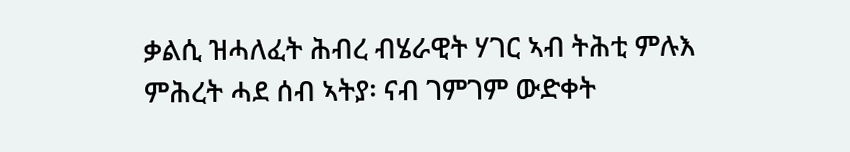ቃልሲ ዝሓለፈት ሕብረ ብሄራዊት ሃገር ኣብ ትሕቲ ምሉእ ምሕረት ሓደ ሰብ ኣትያ፡ ናብ ገምገም ውድቀት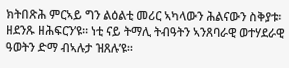ክትበጽሕ ምርኣይ ግን ልዕልቲ መሪር ኣካላውን ሕልናውን ስቅያቱ፡ ዘደንጹ ዘሕፍርን’ዩ። ነቲ ናይ ትማሊ ትብዓትን ኣንጸባራዊ ወተሃደራዊ ዓወትን ድማ ብኣሉታ ዝጸሉ’ዩ።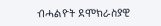ብሓልዮት ደሞክራስያዊ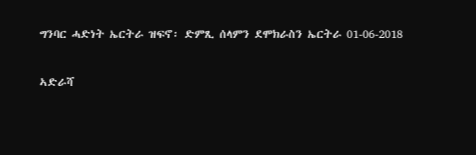ግንባር ሓድነት ኤርትራ ዝፍኖ፡ ድምጺ ሰላምን ደሞክራስን ኤርትራ 01-06-2018

ኣድራሻ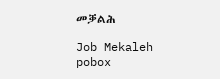መቓልሕ

Job Mekaleh pobox